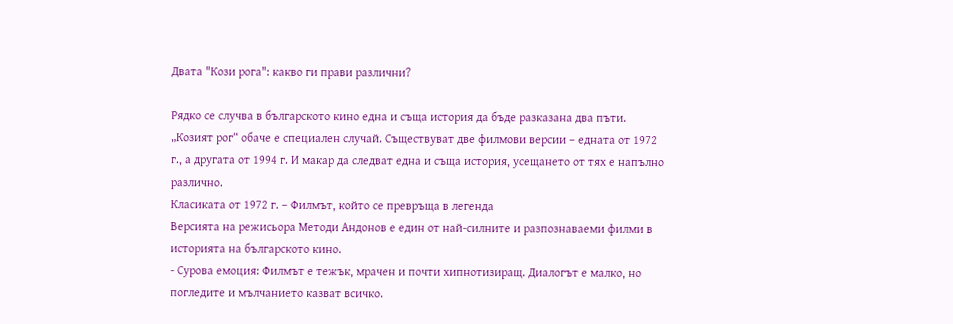Двата "Кози рога": какво ги прави различни?

Рядко се случва в българското кино една и съща история да бъде разказана два пъти. „Козият рог“ обаче е специален случай. Съществуват две филмови версии – едната от 1972 г., а другата от 1994 г. И макар да следват една и съща история, усещането от тях е напълно различно.
Класиката от 1972 г. – Филмът, който се превръща в легенда
Версията на режисьора Методи Андонов е един от най-силните и разпознаваеми филми в историята на българското кино.
- Сурова емоция: Филмът е тежък, мрачен и почти хипнотизиращ. Диалогът е малко, но погледите и мълчанието казват всичко.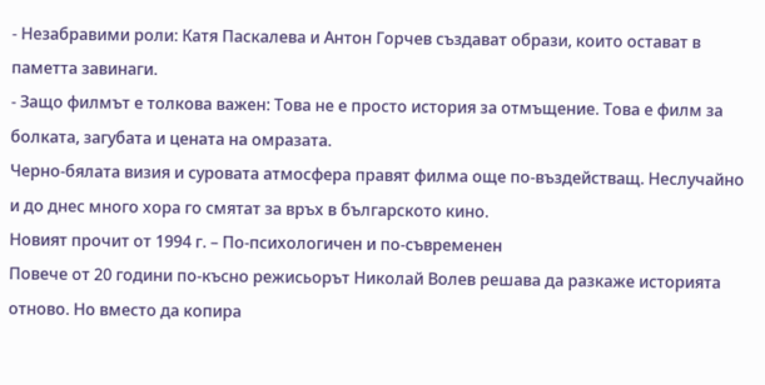- Незабравими роли: Катя Паскалева и Антон Горчев създават образи, които остават в паметта завинаги.
- Защо филмът е толкова важен: Това не е просто история за отмъщение. Това е филм за болката, загубата и цената на омразата.
Черно-бялата визия и суровата атмосфера правят филма още по-въздействащ. Неслучайно и до днес много хора го смятат за връх в българското кино.
Новият прочит от 1994 г. – По-психологичен и по-съвременен
Повече от 20 години по-късно режисьорът Николай Волев решава да разкаже историята отново. Но вместо да копира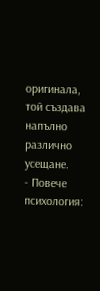оригинала, той създава напълно различно усещане.
- Повече психология: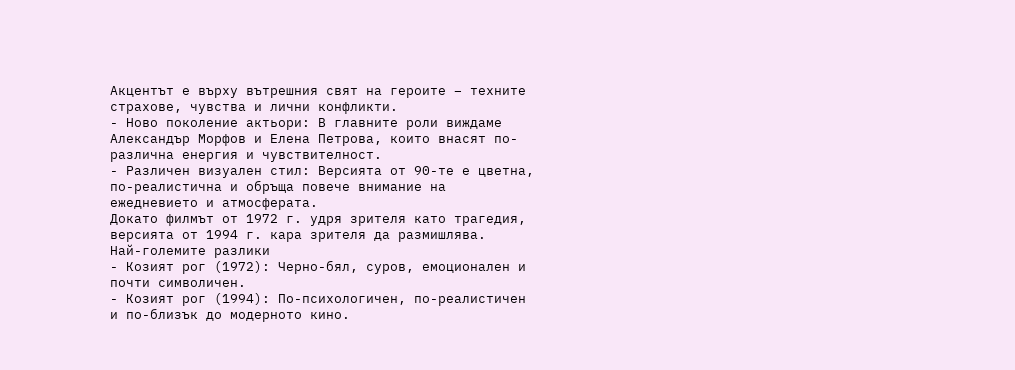Акцентът е върху вътрешния свят на героите – техните страхове, чувства и лични конфликти.
- Ново поколение актьори: В главните роли виждаме Александър Морфов и Елена Петрова, които внасят по-различна енергия и чувствителност.
- Различен визуален стил: Версията от 90-те е цветна, по-реалистична и обръща повече внимание на ежедневието и атмосферата.
Докато филмът от 1972 г. удря зрителя като трагедия, версията от 1994 г. кара зрителя да размишлява.
Най-големите разлики
- Козият рог (1972): Черно-бял, суров, емоционален и почти символичен.
- Козият рог (1994): По-психологичен, по-реалистичен и по-близък до модерното кино.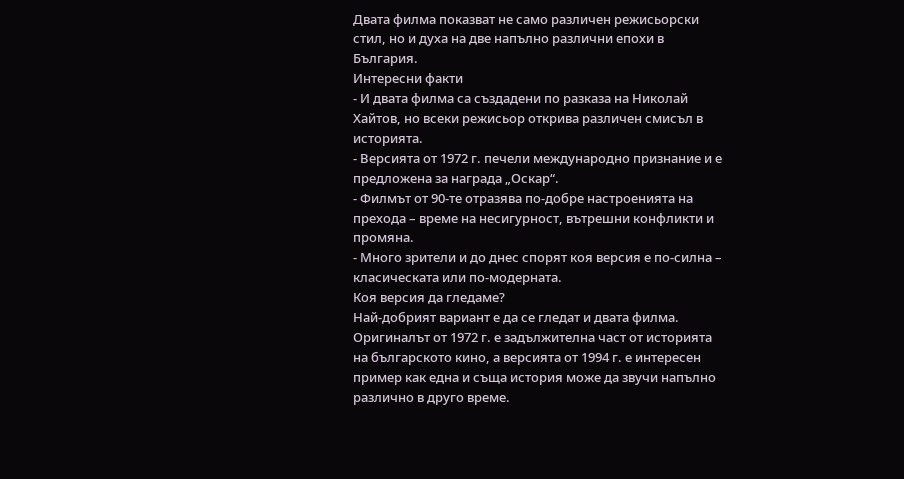Двата филма показват не само различен режисьорски стил, но и духа на две напълно различни епохи в България.
Интересни факти
- И двата филма са създадени по разказа на Николай Хайтов, но всеки режисьор открива различен смисъл в историята.
- Версията от 1972 г. печели международно признание и е предложена за награда „Оскар“.
- Филмът от 90-те отразява по-добре настроенията на прехода – време на несигурност, вътрешни конфликти и промяна.
- Много зрители и до днес спорят коя версия е по-силна – класическата или по-модерната.
Коя версия да гледаме?
Най-добрият вариант е да се гледат и двата филма. Оригиналът от 1972 г. е задължителна част от историята на българското кино, а версията от 1994 г. е интересен пример как една и съща история може да звучи напълно различно в друго време.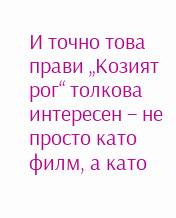И точно това прави „Козият рог“ толкова интересен – не просто като филм, а като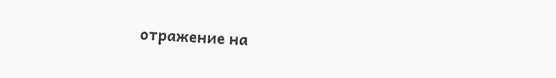отражение на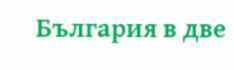България в две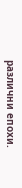различни епохи.